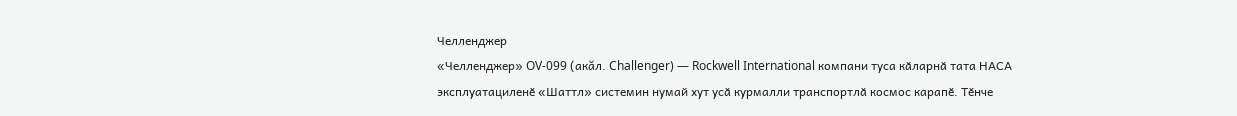Челленджер
«Челленджер» OV-099 (акăл. Challenger) — Rockwell International компани туса кӑларнӑ тата НАСА эксплуатациленӗ «Шаттл» системин нумай хут усӑ курмалли транспортлӑ космос карапӗ. Тӗнче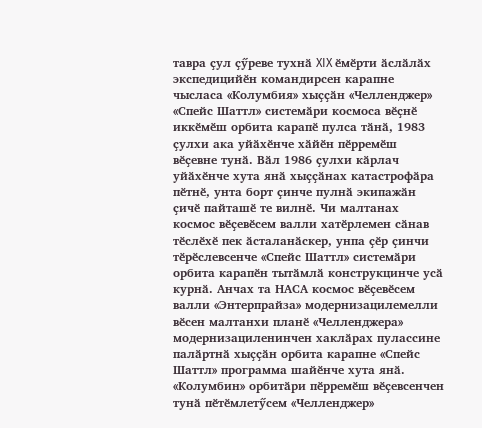тавра ҫул ҫӳреве тухнӑ XIX ӗмӗрти ӑслӑлӑх экспедицийӗн командирсен карапне чысласа «Колумбия» хыҫҫӑн «Челленджер» «Спейс Шаттл» системӑри космоса вӗҫнӗ иккӗмӗш орбита карапӗ пулса тӑнӑ, 1983 ҫулхи ака уйӑхӗнче хӑйӗн пӗрремӗш вӗҫевне тунӑ. Вӑл 1986 ҫулхи кӑрлач уйӑхӗнче хута янӑ хыҫҫӑнах катастрофӑра пӗтнӗ, унта борт ҫинче пулнӑ экипажӑн ҫичӗ пайташӗ те вилнӗ. Чи малтанах космос вӗҫевӗсем валли хатӗрлемен сӑнав тӗслӗхӗ пек ӑсталанӑскер, унпа ҫӗр ҫинчи тӗрӗслевсенче «Спейс Шаттл» системӑри орбита карапӗн тытӑмлӑ конструкцинче усӑ курнӑ. Анчах та НАСА космос вӗҫевӗсем валли «Энтерпрайза» модернизацилемелли вӗсен малтанхи планӗ «Челленджера» модернизациленинчен хаклӑрах пулассине палӑртнӑ хыҫҫӑн орбита карапне «Спейс Шаттл» программа шайӗнче хута янӑ. «Колумбин» орбитӑри пӗрремӗш вӗҫевсенчен тунӑ пӗтӗмлетӳсем «Челленджер»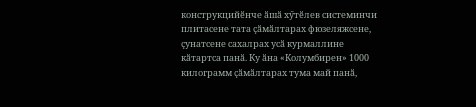конструкцийӗнче ӑшӑ хӳтӗлев системинчи плитасене тата ҫӑмӑлтарах фюзеляжсене, ҫунатсене сахалрах усӑ курмаллине кӑтартса панӑ. Ку ӑна «Колумбирен» 1000 килограмм ҫӑмӑлтарах тума май панӑ,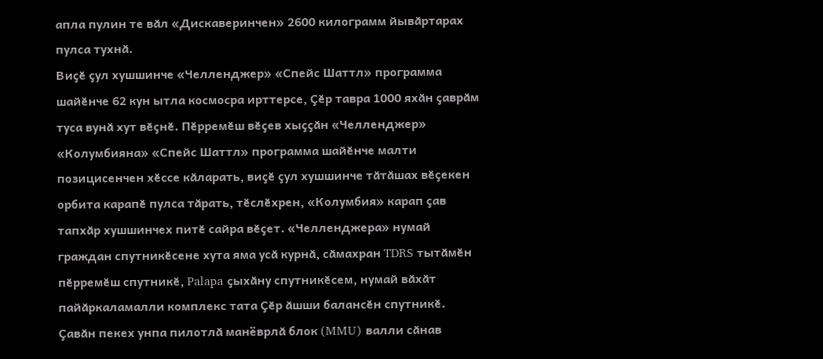апла пулин те вӑл «Дискаверинчен» 2600 килограмм йывӑртарах пулса тухнӑ.
Виҫӗ ҫул хушшинче «Челленджер» «Спейс Шаттл» программа шайӗнче 62 кун ытла космосра ирттерсе, Ҫӗр тавра 1000 яхӑн ҫаврӑм туса вунӑ хут вӗҫнӗ. Пӗрремӗш вӗҫев хыҫҫӑн «Челленджер» «Колумбияна» «Спейс Шаттл» программа шайӗнче малти позицисенчен хӗссе кӑларать, виҫӗ ҫул хушшинче тӑтӑшах вӗҫекен орбита карапӗ пулса тӑрать, тӗслӗхрен, «Колумбия» карап ҫав тапхӑр хушшинчех питӗ сайра вӗҫет. «Челленджера» нумай граждан спутникӗсене хута яма усӑ курнӑ, сӑмахран TDRS тытӑмӗн пӗрремӗш спутникӗ, Palapa ҫыхӑну спутникӗсем, нумай вӑхӑт пайӑркаламалли комплекс тата Ҫӗр ӑшши балансӗн спутникӗ. Ҫавӑн пекех унпа пилотлӑ манёврлӑ блок (MMU) валли сӑнав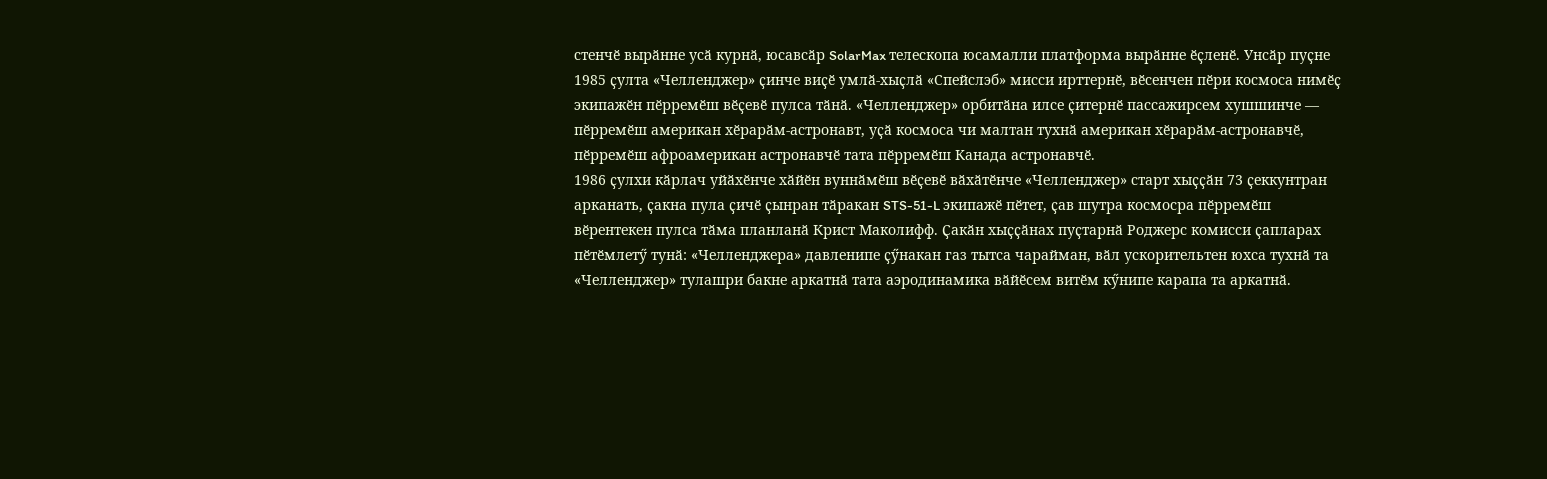стенчӗ вырӑнне усӑ курнӑ, юсавсӑр SolarMax телескопа юсамалли платформа вырӑнне ӗҫленӗ. Унсӑр пуҫне 1985 ҫулта «Челленджер» ҫинче виҫӗ умлӑ-хыҫлӑ «Спейслэб» мисси ирттернӗ, вӗсенчен пӗри космоса нимӗҫ экипажӗн пӗрремӗш вӗҫевӗ пулса тӑнӑ. «Челленджер» орбитӑна илсе ҫитернӗ пассажирсем хушшинче — пӗрремӗш американ хӗрарӑм-астронавт, уҫӑ космоса чи малтан тухнӑ американ хӗрарӑм-астронавчӗ, пӗрремӗш афроамерикан астронавчӗ тата пӗрремӗш Канада астронавчӗ.
1986 ҫулхи кӑрлач уйӑхӗнче хӑйӗн вуннӑмӗш вӗҫевӗ вӑхӑтӗнче «Челленджер» старт хыҫҫӑн 73 ҫеккунтран арканать, ҫакна пула ҫичӗ ҫынран тӑракан STS-51-L экипажӗ пӗтет, ҫав шутра космосра пӗрремӗш вӗрентекен пулса тӑма планланӑ Крист Маколифф. Ҫакӑн хыҫҫӑнах пуҫтарнӑ Роджерс комисси ҫапларах пӗтӗмлетӳ тунӑ: «Челленджера» давленипе ҫӳнакан газ тытса чарайман, вӑл ускорительтен юхса тухнӑ та «Челленджер» тулашри бакне аркатнӑ тата аэродинамика вӑйӗсем витӗм кӳнипе карапа та аркатнӑ.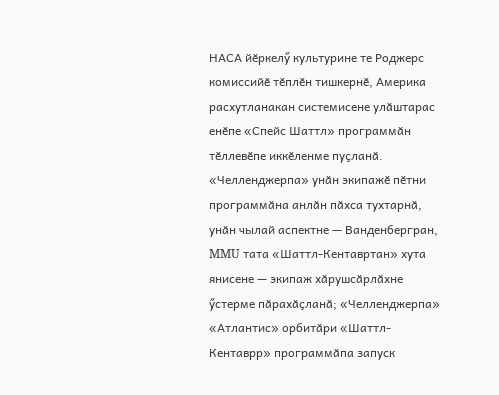НАСА йӗркелӳ культурине те Роджерс комиссийӗ тӗплӗн тишкернӗ, Америка расхутланакан системисене улӑштарас енӗпе «Спейс Шаттл» программӑн тӗллевӗпе иккӗленме пуҫланӑ. «Челленджерпа» унӑн экипажӗ пӗтни программӑна анлӑн пӑхса тухтарнӑ, унӑн чылай аспектне — Ванденбергран, MMU тата «Шаттл-Кентавртан» хута янисене — экипаж хӑрушсӑрлӑхне ӳстерме пӑрахӑҫланӑ; «Челленджерпа» «Атлантис» орбитӑри «Шаттл-Кентаврр» программӑпа запуск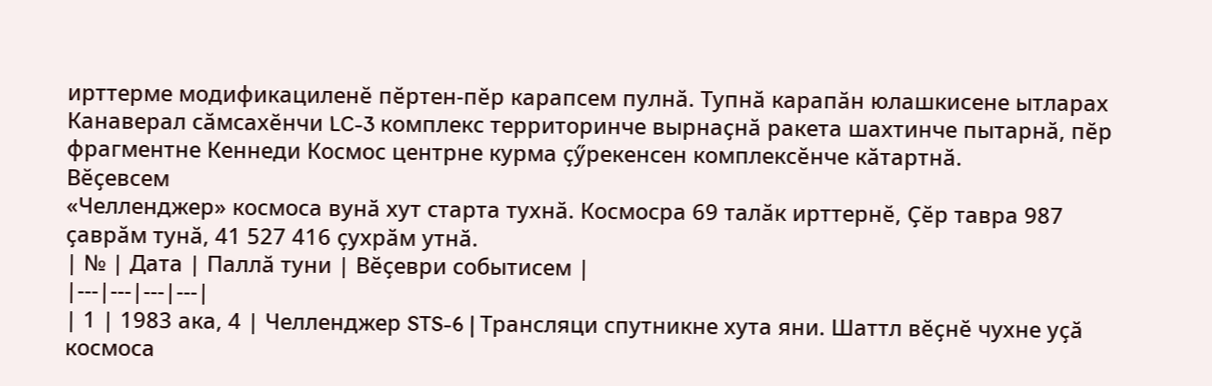ирттерме модификациленӗ пӗртен-пӗр карапсем пулнӑ. Тупнӑ карапӑн юлашкисене ытларах Канаверал сӑмсахӗнчи LC-3 комплекс территоринче вырнаҫнӑ ракета шахтинче пытарнӑ, пӗр фрагментне Кеннеди Космос центрне курма ҫӳрекенсен комплексӗнче кӑтартнӑ.
Вӗҫевсем
«Челленджер» космоса вунӑ хут старта тухнӑ. Космосра 69 талӑк ирттернӗ, Ҫӗр тавра 987 ҫаврӑм тунӑ, 41 527 416 ҫухрӑм утнӑ.
| № | Дата | Паллӑ туни | Вӗҫеври событисем |
|---|---|---|---|
| 1 | 1983 ака, 4 | Челленджер STS-6 | Трансляци спутникне хута яни. Шаттл вӗҫнӗ чухне уҫӑ космоса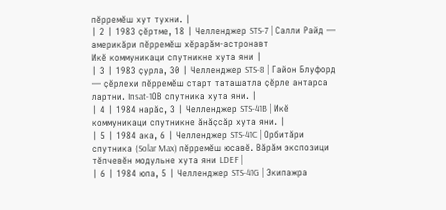пӗрремӗш хут тухни. |
| 2 | 1983 ҫӗртме, 18 | Челленджер STS-7 | Салли Райд — америкӑри пӗрремӗш хӗрарӑм-астронавт
Икӗ коммуникаци спутникне хута яни |
| 3 | 1983 ҫурла, 30 | Челленджер STS-8 | Гайон Блуфорд — ҫӗрлехи пӗрремӗш старт таташатла ҫӗрле антарса лартни. Insat-1ОВ спутника хута яни. |
| 4 | 1984 нарӑс, 3 | Челленджер STS-41B | Икӗ коммуникаци спутникне ӑнӑҫсӑр хута яни. |
| 5 | 1984 ака, 6 | Челленджер STS-41C | Орбитӑри спутника (Solar Max) пӗрремӗш юсавӗ. Вӑрӑм экспозици тӗпчевӗн модульне хута яни LDEF |
| 6 | 1984 юпа, 5 | Челленджер STS-41G | Экипажра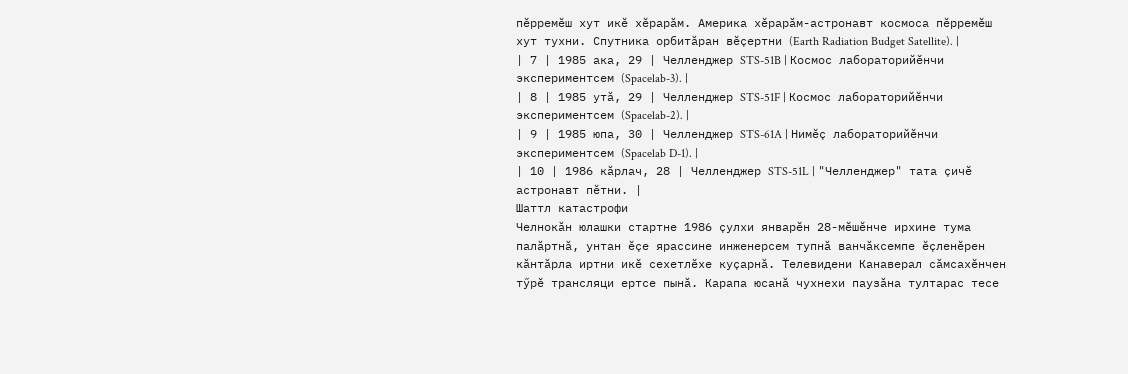пӗрремӗш хут икӗ хӗрарӑм. Америка хӗрарӑм-астронавт космоса пӗрремӗш хут тухни. Спутника орбитӑран вӗҫертни (Earth Radiation Budget Satellite). |
| 7 | 1985 ака, 29 | Челленджер STS-51B | Космос лабораторийӗнчи экспериментсем (Spacelab-3). |
| 8 | 1985 утӑ, 29 | Челленджер STS-51F | Космос лабораторийӗнчи экспериментсем (Spacelab-2). |
| 9 | 1985 юпа, 30 | Челленджер STS-61A | Нимӗҫ лабораторийӗнчи экспериментсем (Spacelab D-1). |
| 10 | 1986 кӑрлач, 28 | Челленджер STS-51L | "Челленджер" тата ҫичӗ астронавт пӗтни. |
Шаттл катастрофи
Челнокӑн юлашки стартне 1986 ҫулхи январӗн 28-мӗшӗнче ирхине тума палӑртнӑ, унтан ӗҫе ярассине инженерсем тупнӑ ванчӑксемпе ӗҫленӗрен кӑнтӑрла иртни икӗ сехетлӗхе куҫарнӑ. Телевидени Канаверал сӑмсахӗнчен тӳрӗ трансляци ертсе пынӑ. Карапа юсанӑ чухнехи паузӑна тултарас тесе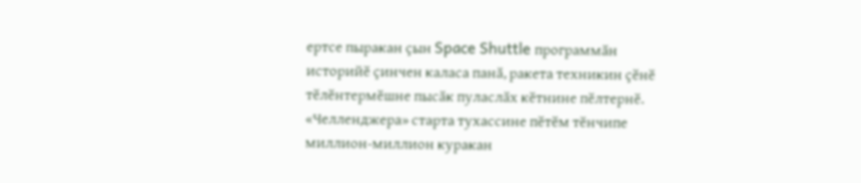ертсе пыракан ҫын Space Shuttle программӑн историйӗ ҫинчен каласа панӑ, ракета техникин ҫӗнӗ тӗлӗнтермӗшне пысӑк пуласлӑх кӗтнине пӗлтернӗ. «Челленджера» старта тухассине пӗтӗм тӗнчипе миллион-миллион куракан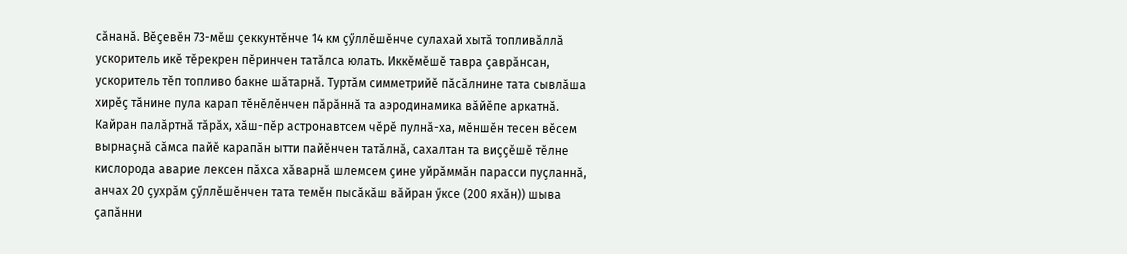сӑнанӑ. Вӗҫевӗн 73-мӗш ҫеккунтӗнче 14 км ҫӳллӗшӗнче сулахай хытӑ топливӑллӑ ускоритель икӗ тӗрекрен пӗринчен татӑлса юлать. Иккӗмӗшӗ тавра ҫаврӑнсан, ускоритель тӗп топливо бакне шӑтарнӑ. Туртӑм симметрийӗ пӑсӑлнине тата сывлӑша хирӗҫ тӑнине пула карап тӗнӗлӗнчен пӑрӑннӑ та аэродинамика вӑйӗпе аркатнӑ. Кайран палӑртнӑ тӑрӑх, хӑш-пӗр астронавтсем чӗрӗ пулнӑ-ха, мӗншӗн тесен вӗсем вырнаҫнӑ сӑмса пайӗ карапӑн ытти пайӗнчен татӑлнӑ, сахалтан та виҫҫӗшӗ тӗлне кислорода аварие лексен пӑхса хӑварнӑ шлемсем ҫине уйрӑммӑн парасси пуҫланнӑ, анчах 20 ҫухрӑм ҫӳллӗшӗнчен тата темӗн пысӑкӑш вӑйран ӳксе (200 яхӑн)) шыва ҫапӑнни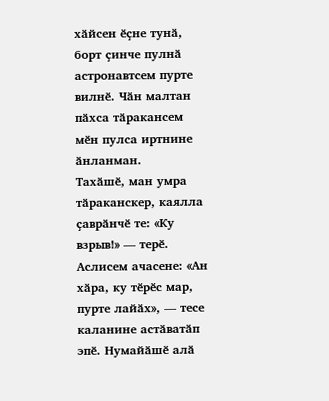хӑйсен ӗҫне тунӑ, борт ҫинче пулнӑ астронавтсем пурте вилнӗ. Чӑн малтан пӑхса тӑракансем мӗн пулса иртнине ӑнланман.
Тахӑшӗ, ман умра тӑраканскер, каялла ҫаврӑнчӗ те: «Ку взрыв!» — терӗ. Аслисем ачасене: «Ан хӑра, ку тӗрӗс мар, пурте лайӑх», — тесе каланине астӑватӑп эпӗ. Нумайӑшӗ алӑ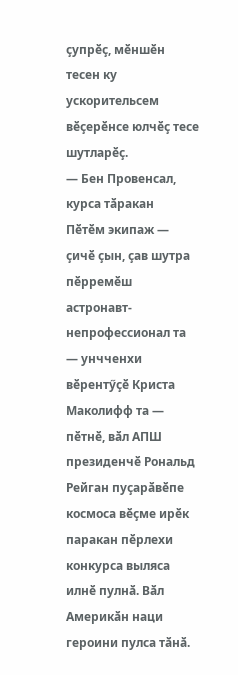ҫупрӗҫ, мӗншӗн тесен ку ускорительсем вӗҫерӗнсе юлчӗҫ тесе шутларӗҫ.
— Бен Провенсал, курса тӑракан
Пӗтӗм экипаж — ҫичӗ ҫын, ҫав шутра пӗрремӗш астронавт-непрофессионал та — унчченхи вӗрентӳҫӗ Криста Маколифф та — пӗтнӗ, вӑл АПШ президенчӗ Рональд Рейган пуҫарӑвӗпе космоса вӗҫме ирӗк паракан пӗрлехи конкурса выляса илнӗ пулнӑ. Вӑл Америкӑн наци героини пулса тӑнӑ.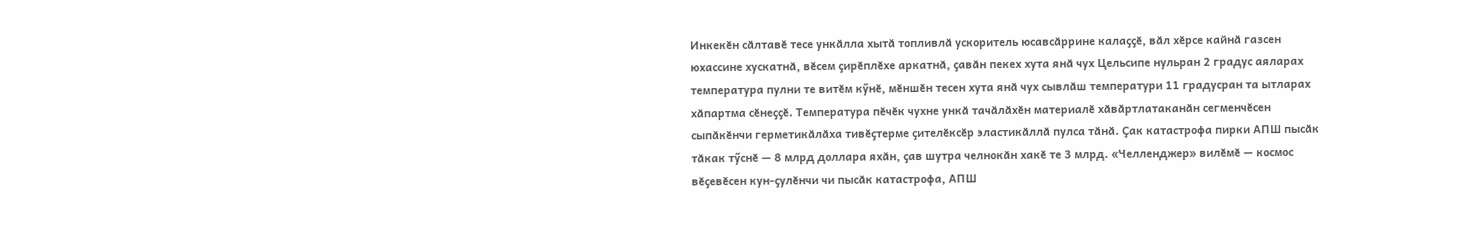Инкекӗн сӑлтавӗ тесе ункӑлла хытӑ топливлӑ ускоритель юсавсӑррине калаҫҫӗ, вӑл хӗрсе кайнӑ газсен юхассине хускатнӑ, вӗсем ҫирӗплӗхе аркатнӑ, ҫавӑн пекех хута янӑ чух Цельсипе нульран 2 градус аяларах температура пулни те витӗм кӳнӗ, мӗншӗн тесен хута янӑ чух сывлӑш температури 11 градусран та ытларах хӑпартма сӗнеҫҫӗ. Температура пӗчӗк чухне ункӑ тачӑлӑхӗн материалӗ хӑвӑртлатаканӑн сегменчӗсен сыпӑкӗнчи герметикӑлӑха тивӗҫтерме ҫителӗксӗр эластикӑллӑ пулса тӑнӑ. Ҫак катастрофа пирки АПШ пысӑк тӑкак тӳснӗ — 8 млрд доллара яхӑн, ҫав шутра челнокӑн хакӗ те 3 млрд. «Челленджер» вилӗмӗ — космос вӗҫевӗсен кун-ҫулӗнчи чи пысӑк катастрофа, АПШ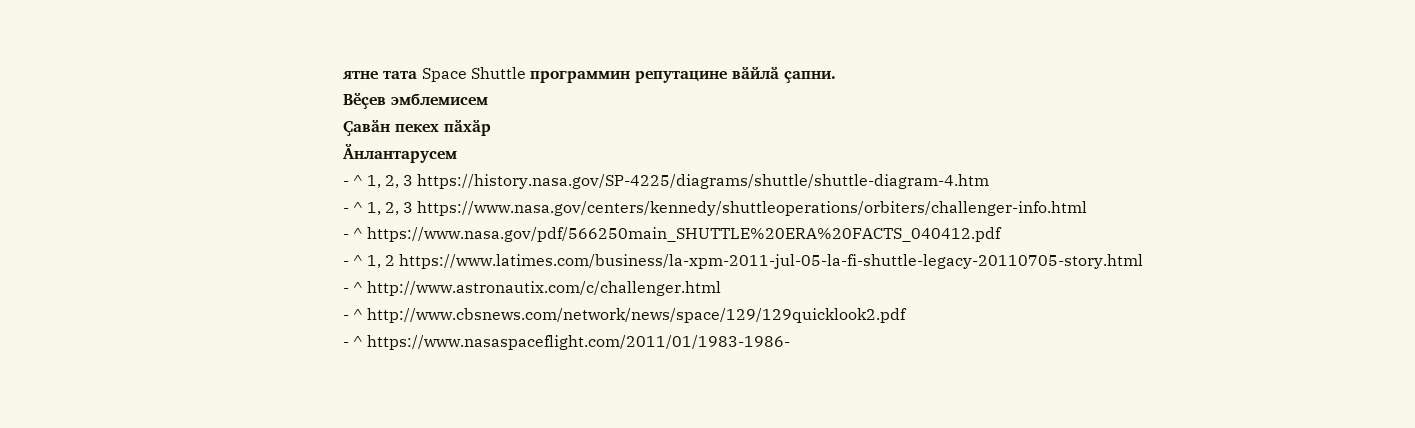ятне тата Space Shuttle программин репутацине вӑйлӑ ҫапни.
Вӗҫев эмблемисем
Ҫавӑн пекех пӑхӑр
Ӑнлантарусем
- ^ 1, 2, 3 https://history.nasa.gov/SP-4225/diagrams/shuttle/shuttle-diagram-4.htm
- ^ 1, 2, 3 https://www.nasa.gov/centers/kennedy/shuttleoperations/orbiters/challenger-info.html
- ^ https://www.nasa.gov/pdf/566250main_SHUTTLE%20ERA%20FACTS_040412.pdf
- ^ 1, 2 https://www.latimes.com/business/la-xpm-2011-jul-05-la-fi-shuttle-legacy-20110705-story.html
- ^ http://www.astronautix.com/c/challenger.html
- ^ http://www.cbsnews.com/network/news/space/129/129quicklook2.pdf
- ^ https://www.nasaspaceflight.com/2011/01/1983-1986-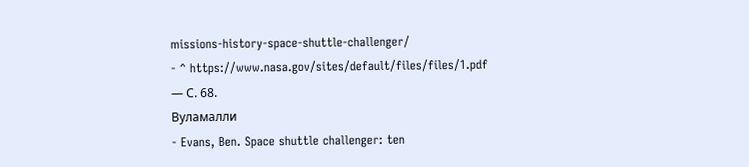missions-history-space-shuttle-challenger/
- ^ https://www.nasa.gov/sites/default/files/files/1.pdf — С. 68.
Вуламалли
- Evans, Ben. Space shuttle challenger: ten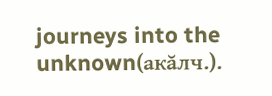journeys into the unknown(акăлч.).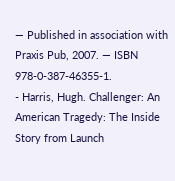— Published in association with Praxis Pub, 2007. — ISBN 978-0-387-46355-1.
- Harris, Hugh. Challenger: An American Tragedy: The Inside Story from Launch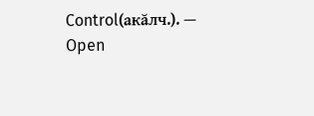Control(акăлч.). — Open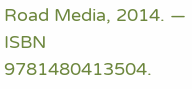Road Media, 2014. — ISBN 9781480413504.